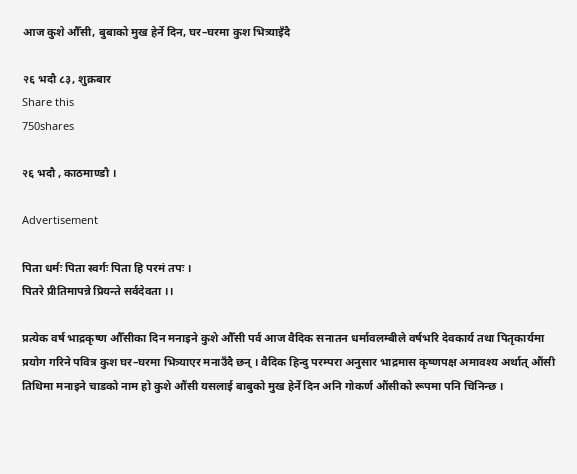आज कुशे औँसी, बुबाको मुख हेर्ने दिन, घर–घरमा कुश भित्र्याइँदै

२६ भदौ ८३, शुक्रबार
Share this
750shares

२६ भदौ , काठमाण्डौ ।

Advertisement

पिता धर्मः पिता स्वर्गः पिता हि परमं तपः ।
पितरे प्रीतिमापन्ने प्रियन्ते सर्वदेवता ।।

प्रत्येक वर्ष भाद्रकृष्ण औँसीका दिन मनाइने कुशे औँसी पर्व आज वैदिक सनातन धर्मावलम्बीले वर्षभरि देवकार्य तथा पितृकार्यमा प्रयोग गरिने पवित्र कुश घर–घरमा भित्र्याएर मनाउँदै छन् । वैदिक हिन्दु परम्परा अनुसार भाद्रमास कृष्णपक्ष अमावश्य अर्थात् औंसी तिथिमा मनाइने चाडको नाम हो कुशे औंसी यसलाई बाबुको मुख हेर्ने दिन अनि गोकर्ण औंसीको रूपमा पनि चिनिन्छ ।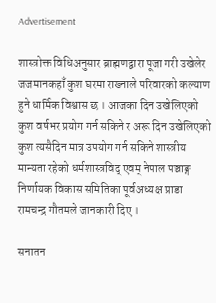Advertisement

शास्त्रोक्त विधिअनुसार ब्राह्मणद्वारा पूजा गरी उखेलेर जजमानकहाँ कुश घरमा राख्नाले परिवारको कल्याण हुने धार्मिक विश्वास छ । आजका दिन उखेलिएको कुश वर्षभर प्रयोग गर्न सकिने र अरू दिन उखेलिएको कुश त्यसैदिन मात्र उपयोग गर्न सकिने शास्त्रीय मान्यता रहेको धर्मशास्त्रविद् एवम् नेपाल पञ्चाङ्ग निर्णायक विकास समितिका पूर्वअध्यक्ष प्राडा रामचन्द्र गौतमले जानकारी दिए ।

सनातन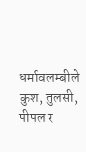धर्मावलम्बीले कुश, तुलसी, पीपल र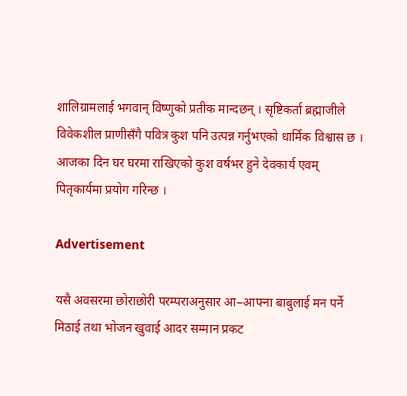शालिग्रामलाई भगवान् विष्णुको प्रतीक मान्दछन् । सृष्टिकर्ता ब्रह्माजीले विवेकशील प्राणीसँगै पवित्र कुश पनि उत्पन्न गर्नुभएको धार्मिक विश्वास छ । आजका दिन घर घरमा राखिएको कुश वर्षभर हुने देवकार्य एवम् पितृकार्यमा प्रयोग गरिन्छ ।

Advertisement

यसै अवसरमा छोराछोरी परम्पराअनुसार आ–आफ्ना बाबुलाई मन पर्ने मिठाई तथा भोजन खुवाई आदर सम्मान प्रकट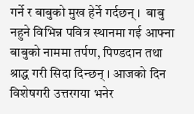गर्ने र बाबुको मुख हेर्ने गर्दछन् ।  बाबु नहुने विभिन्न पवित्र स्थानमा गई आफ्ना बाबुको नाममा तर्पण, पिण्डदान तथा श्राद्ध गरी सिदा दिन्छन् । आजको दिन विशेषगरी उत्तरगया भनेर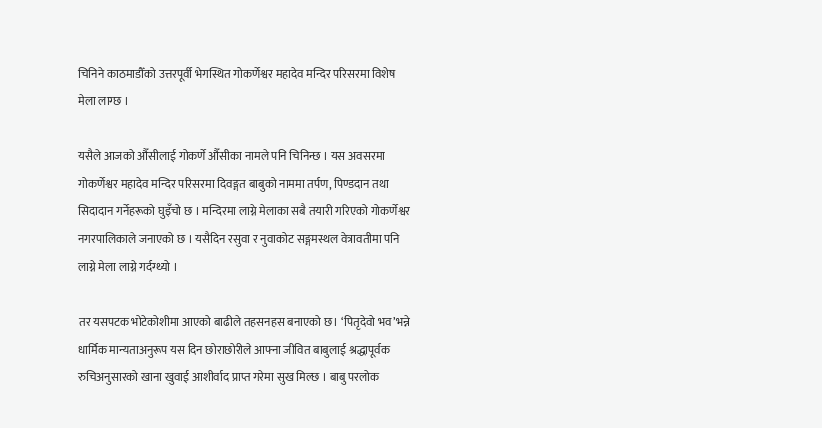चिनिने काठमाडौँको उत्तरपूर्वी भेगस्थित गोकर्णेश्वर महादेव मन्दिर परिसरमा विशेष मेला लाग्छ ।

यसैले आजको औँसीलाई गोकर्णे औँसीका नामले पनि चिनिन्छ । यस अवसरमा गोकर्णेश्वर महादेव मन्दिर परिसरमा दिवङ्गत बाबुको नाममा तर्पण, पिण्डदान तथा सिदादान गर्नेहरूको घुइँचो छ । मन्दिरमा लाग्ने मेलाका सबै तयारी गरिएको गोकर्णेश्वर नगरपालिकाले जनाएको छ । यसैदिन रसुवा र नुवाकोट सङ्गमस्थल वेत्रावतीमा पनि लाग्ने मेला लाग्ने गर्दग्थ्यो ।

तर यसपटक भोटेकोशीमा आएको बाढीले तहसनहस बनाएको छ। ‘पितृदेवो भव’भन्ने धार्मिक मान्यताअनुरूप यस दिन छोराछोरीले आफ्ना जीवित बाबुलाई श्रद्धापूर्वक रुचिअनुसारको खाना खुवाई आशीर्वाद प्राप्त गरेमा सुख मिल्छ । बाबु परलोक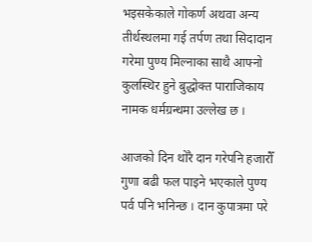भइसकेकाले गोकर्ण अथवा अन्य तीर्थस्थलमा गई तर्पण तथा सिदादान गरेमा पुण्य मिल्नाका साथै आफ्नो कुलस्थिर हुने बुद्धोक्त पाराजिकाय नामक धर्मग्रन्थमा उल्लेख छ ।

आजको दिन थोरै दान गरेपनि हजारौँ गुणा बढी फल पाइने भएकाले पुण्य पर्व पनि भनिन्छ । दान कुपात्रमा परे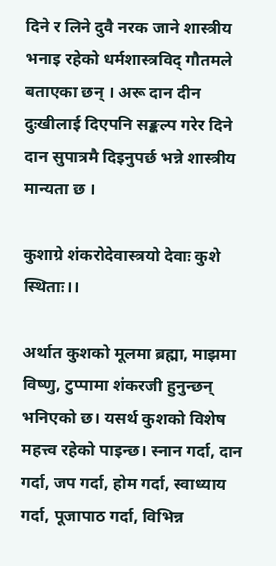दिने र लिने दुवै नरक जाने शास्त्रीय भनाइ रहेको धर्मशास्त्रविद् गौतमले बताएका छन् । अरू दान दीन दुःखीलाई दिएपनि सङ्कल्प गरेर दिने दान सुपात्रमै दिइनुपर्छ भन्ने शास्त्रीय मान्यता छ ।

कुशाग्रे शंकरोदेवास्त्रयो देवाः कुशे स्थिताः।।

अर्थात कुशको मूलमा ब्रह्मा, माझमा विष्णु, टुप्पामा शंकरजी हुनुन्छन् भनिएको छ। यसर्थ कुशको विशेष महत्त्व रहेको पाइन्छ। स्नान गर्दा, दान गर्दा, जप गर्दा, होम गर्दा, स्वाध्याय गर्दा, पूजापाठ गर्दा, विभिन्न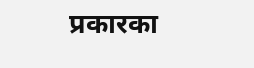प्रकारका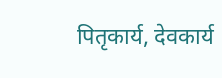पितृकार्य, देवकार्य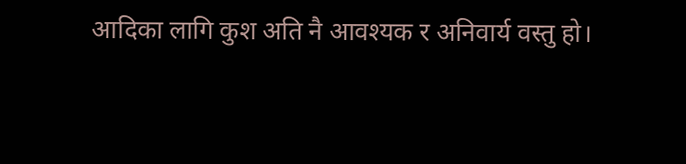आदिका लागि कुश अति नै आवश्यक र अनिवार्य वस्तु हो।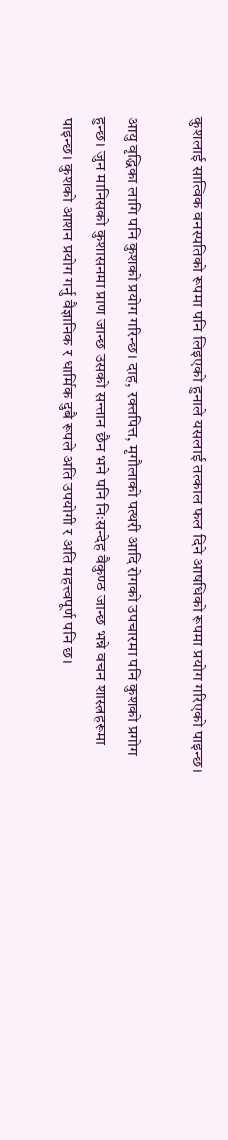कुशलाई सात्विक वनस्पतिको रूपमा पनि लिइएको हुनाले यसलाई तत्काल फल दिने आषधिको रूपमा प्रयोग गरिएको पाइन्छ।

आयु वृद्धिका लागि पनि कुशको प्रयोग गरिन्छ। दाह, रक्तपित्त, मृगौलाको पत्थरी आदि रोगको उपचारमा पनि कुशको प्रगोग हुन्छ। जुन मानिसको कुशासनमा प्राण जान्छ उसको सन्तान छैन भने पनि निःसन्देह वैकुण्ठ जान्छ भन्ने वचन शास्त्रहरूमा पाइन्छ। कुशको आशन प्रयोग गर्नु वैज्ञानिक र धार्मिक दुबै रूपले अति उपयोगी र अति महत्त्वपूर्ण पनि छ।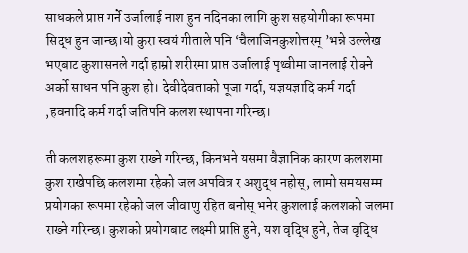साधकले प्राप्त गर्ने उर्जालाई नाश हुन नदिनका लागि कुश सहयोगीका रूपमा सिद्ध हुन जान्छ।यो कुरा स्वयं गीताले पनि ‘चैलाजिनकुशोत्तरम् ’भन्ने उल्लेख भएबाट कुशासनले गर्दा हाम्रो शरीरमा प्राप्त उर्जालाई पृथ्वीमा जानलाई रोक्ने अर्को साधन पनि कुश हो। देवीदेवताको पूजा गर्दा, यज्ञयज्ञादि कर्म गर्दा ,हवनादि कर्म गर्दा जतिपनि कलश स्थापना गरिन्छ।

ती कलशहरूमा कुश राख्ने गरिन्छ, किनभने यसमा वैज्ञानिक कारण कलशमा कुश राखेपछि कलशमा रहेको जल अपवित्र र अशुद्ध नहोस्, लामो समयसम्म प्रयोगका रूपमा रहेको जल जीवाणु रहित बनोस् भनेर कुशलाई कलशको जलमा राख्ने गरिन्छ। कुशको प्रयोगबाट लक्ष्मी प्राप्ति हुने, यश वृद्धि हुने, तेज वृद्धि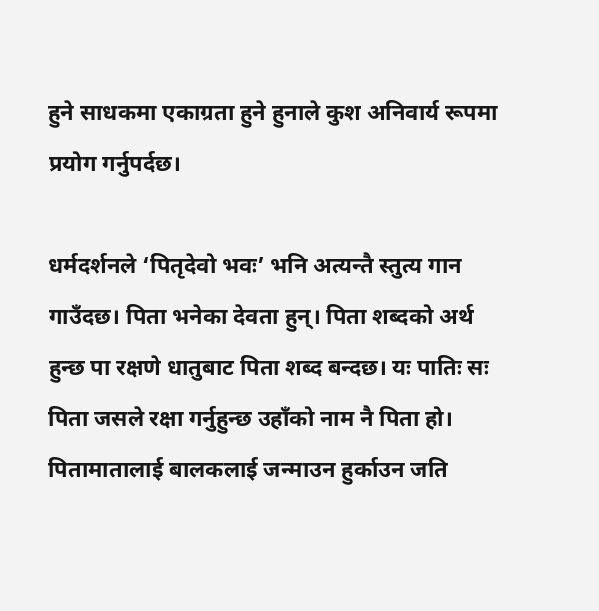हुने साधकमा एकाग्रता हुने हुनाले कुश अनिवार्य रूपमा प्रयोग गर्नुपर्दछ।

धर्मदर्शनले ‘पितृदेवो भवः’ भनि अत्यन्तै स्तुत्य गान गाउँदछ। पिता भनेका देवता हुन्। पिता शब्दको अर्थ हुन्छ पा रक्षणे धातुबाट पिता शब्द बन्दछ। यः पातिः सः पिता जसले रक्षा गर्नुहुन्छ उहाँको नाम नै पिता हो। पितामातालाई बालकलाई जन्माउन हुर्काउन जति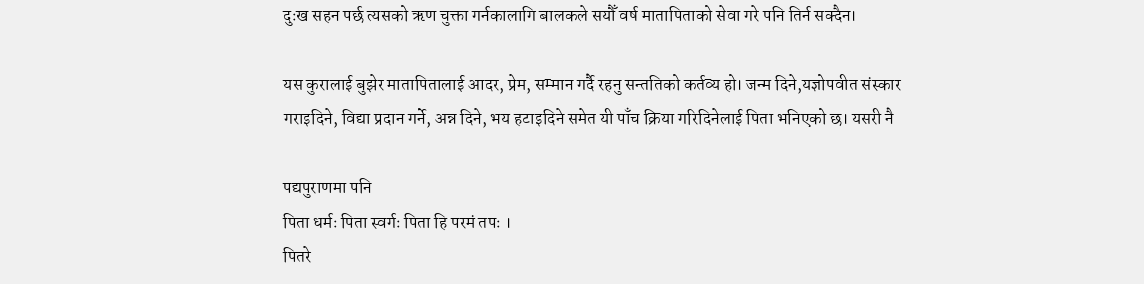दुःख सहन पर्छ त्यसको ऋण चुक्ता गर्नकालागि बालकले सयौँ वर्ष मातापिताको सेवा गरे पनि तिर्न सक्दैन।

यस कुरालाई बुझेर मातापितालाई आदर, प्रेम, सम्मान गर्दै रहनु सन्ततिको कर्तव्य हो। जन्म दिने,यज्ञोपवीत संस्कार गराइदिने, विद्या प्रदान गर्ने, अन्न दिने, भय हटाइदिने समेत यी पाँच क्रिया गरिदिनेलाई पिता भनिएको छ। यसरी नै

पद्यपुराणमा पनि
पिता धर्मः पिता स्वर्गः पिता हि परमं तपः ।
पितरे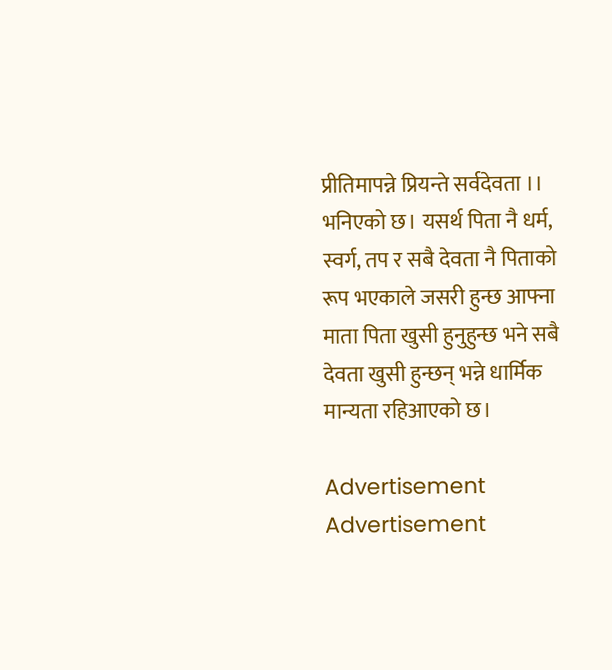प्रीतिमापन्ने प्रियन्ते सर्वदेवता ।। भनिएको छ। यसर्थ पिता नै धर्म, स्वर्ग, तप र सबै देवता नै पिताको रूप भएकाले जसरी हुन्छ आफ्ना माता पिता खुसी हुनुहुन्छ भने सबै देवता खुसी हुन्छन् भन्ने धार्मिक मान्यता रहिआएको छ।

Advertisement
Advertisement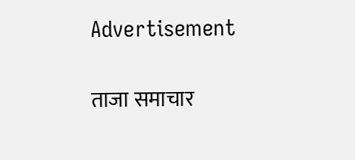Advertisement

ताजा समाचार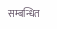सम्बन्धित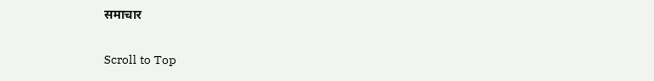समाचार

Scroll to Top